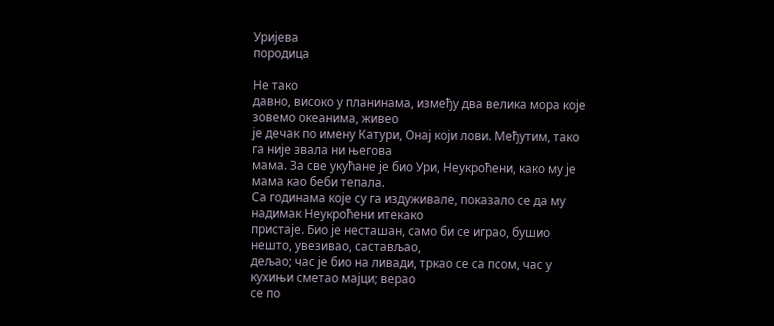Уријева
породица

Не тако
давно, високо у планинама, између два велика мора које зовемо океанима, живео
је дечак по имену Катури, Онај који лови. Међутим, тако га није звала ни његова
мама. За све укућане је био Ури, Неукроћени, како му је мама као беби тепала.
Са годинама које су га издуживале, показало се да му надимак Неукроћени итекако
пристаје. Био је несташан, само би се играо, бушио нешто, увезивао, састављао,
дељао; час је био на ливади, тркао се са псом, час у кухињи сметао мајци; верао
се по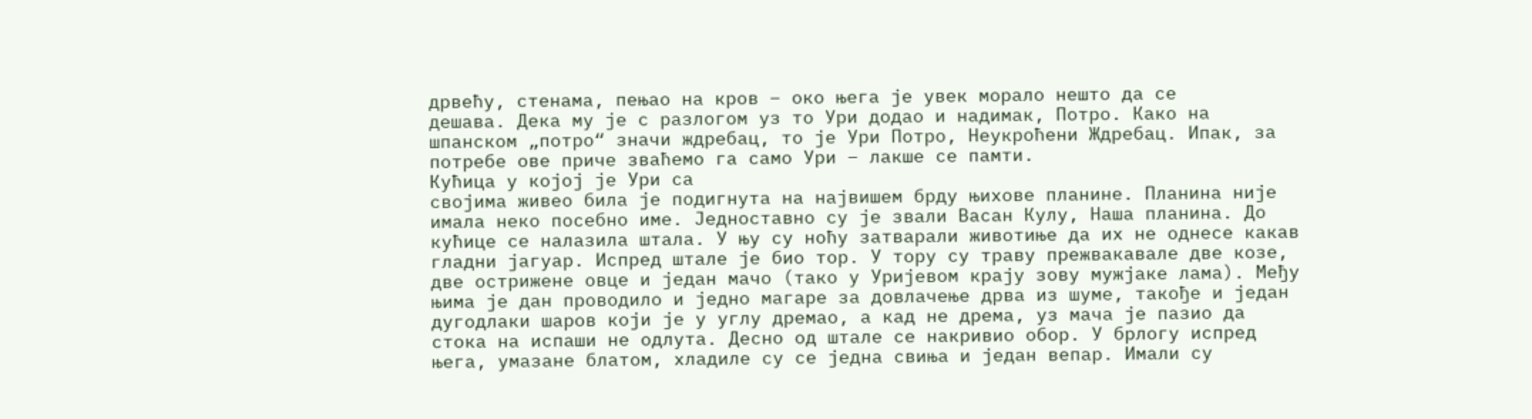дрвећу, стенама, пењао на кров – око њега је увек морало нешто да се
дешава. Дека му је с разлогом уз то Ури додао и надимак, Потро. Како на
шпанском „потро“ значи ждребац, то је Ури Потро, Неукроћени Ждребац. Ипак, за
потребе ове приче зваћемо га само Ури – лакше се памти.
Кућица у којој је Ури са
својима живео била је подигнута на највишем брду њихове планине. Планина није
имала неко посебно име. Једноставно су је звали Васан Кулу, Наша планина. До
кућице се налазила штала. У њу су ноћу затварали животиње да их не однесе какав
гладни јагуар. Испред штале је био тор. У тору су траву прежвакавале две козе,
две острижене овце и један мачо (тако у Уријевом крају зову мужјаке лама). Међу
њима је дан проводило и једно магаре за довлачење дрва из шуме, такође и један
дугодлаки шаров који је у углу дремао, а кад не дрема, уз мача је пазио да
стока на испаши не одлута. Десно од штале се накривио обор. У брлогу испред
њега, умазане блатом, хладиле су се једна свиња и један вепар. Имали су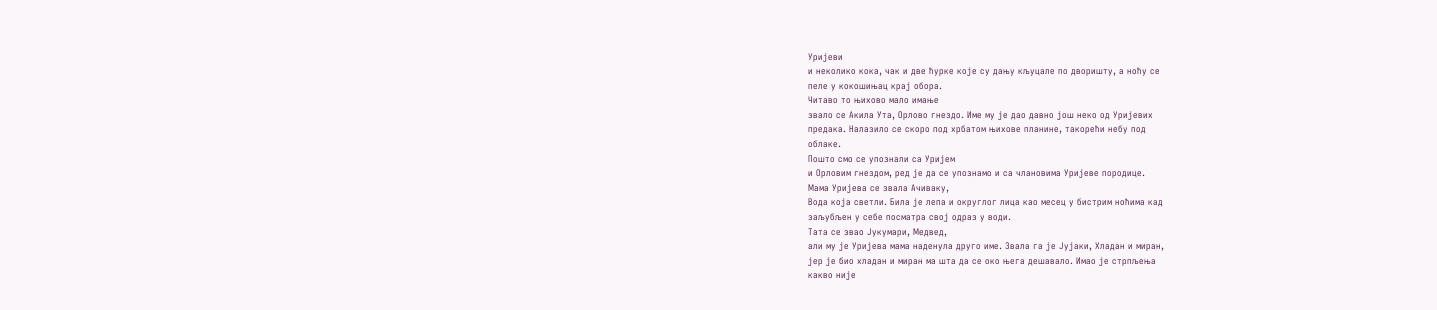Уријеви
и неколико кока, чак и две ћурке које су дању кљуцале по дворишту, а ноћу се
пеле у кокошињац крај обора.
Читаво то њихово мало имање
звало се Акила Ута, Орлово гнездо. Име му је дао давно још неко од Уријевих
предака. Налазило се скоро под хрбатом њихове планине, такорећи небу под
облаке.
Пошто смо се упознали са Уријем
и Орловим гнездом, ред је да се упознамо и са члановима Уријеве породице.
Мама Уријева се звала Ачиваку,
Вода која светли. Била је лепа и округлог лица као месец у бистрим ноћима кад
заљубљен у себе посматра свој одраз у води.
Тата се звао Јукумари, Медвед,
али му је Уријева мама наденула друго име. Звала га је Јујаки, Хладан и миран,
јер је био хладан и миран ма шта да се око њега дешавало. Имао је стрпљења
какво није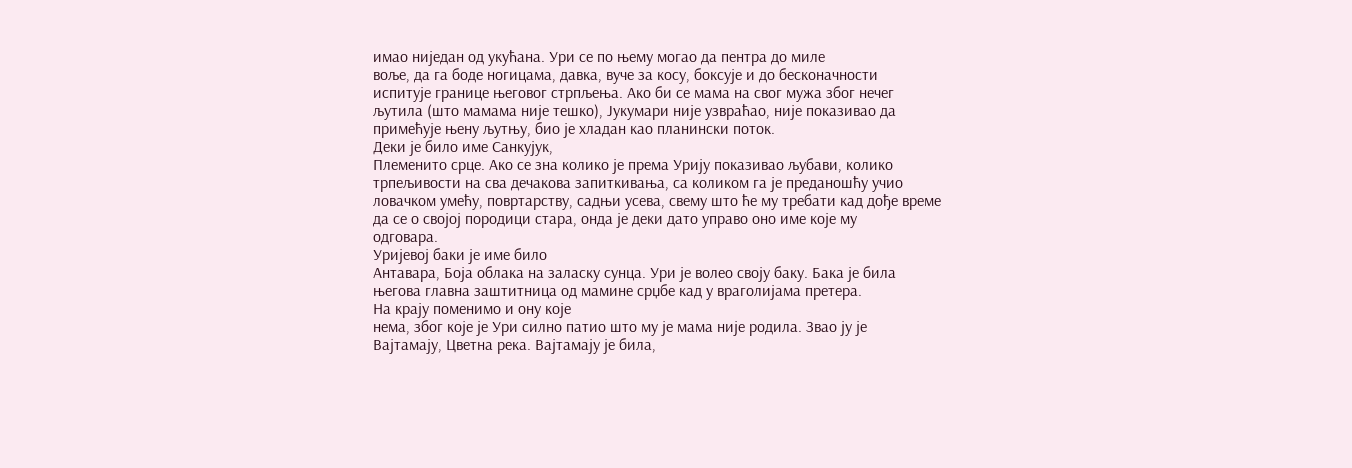имао ниједан од укућана. Ури се по њему могао да пентра до миле
воље, да га боде ногицама, давка, вуче за косу, боксује и до бесконачности
испитује границе његовог стрпљења. Ако би се мама на свог мужа због нечег
љутила (што мамама није тешко), Јукумари није узвраћао, није показивао да
примећује њену љутњу, био је хладан као планински поток.
Деки је било име Санкујук,
Племенито срце. Ако се зна колико је према Урију показивао љубави, колико
трпељивости на сва дечакова запиткивања, са коликом га је преданошћу учио
ловачком умећу, повртарству, садњи усева, свему што ће му требати кад дође време
да се о својој породици стара, онда је деки дато управо оно име које му
одговара.
Уријевој баки је име било
Антавара, Боја облака на заласку сунца. Ури је волео своју баку. Бака је била
његова главна заштитница од мамине срџбе кад у враголијама претера.
На крају поменимо и ону које
нема, због које је Ури силно патио што му је мама није родила. Звао ју је
Вајтамају, Цветна река. Вајтамају је била,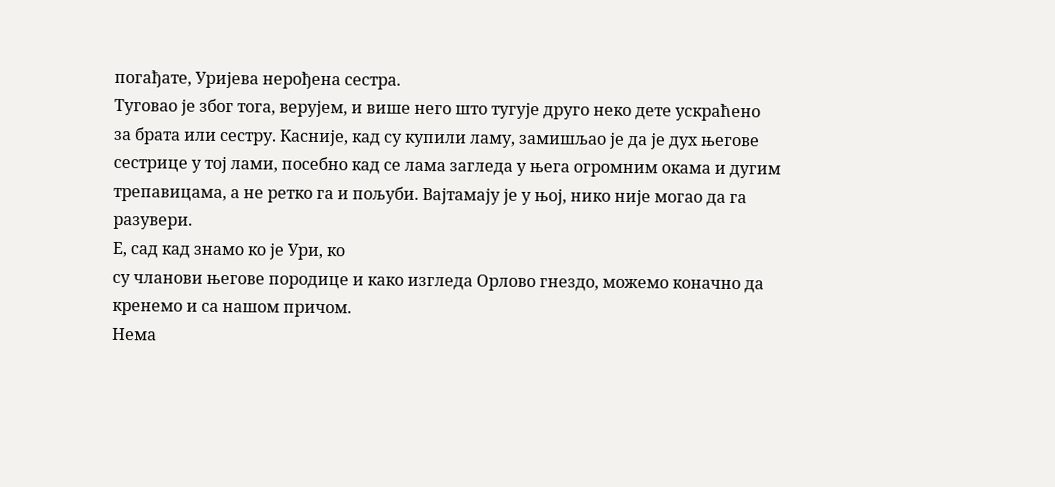погађате, Уријева нерођена сестра.
Туговао је због тога, верујем, и више него што тугује друго неко дете ускраћено
за брата или сестру. Касније, кад су купили ламу, замишљао је да је дух његове
сестрице у тој лами, посебно кад се лама загледа у њега огромним окама и дугим
трепавицама, а не ретко га и пољуби. Вајтамају је у њој, нико није могао да га
разувери.
Е, сад кад знамо ко је Ури, ко
су чланови његове породице и како изгледа Орлово гнездо, можемо коначно да
кренемо и са нашом причом.
Нема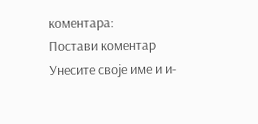коментара:
Постави коментар
Унесите своје име и и-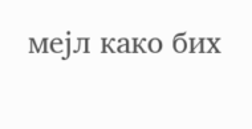мејл како бих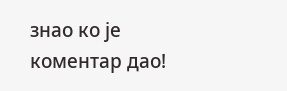знао ко је коментар дао!